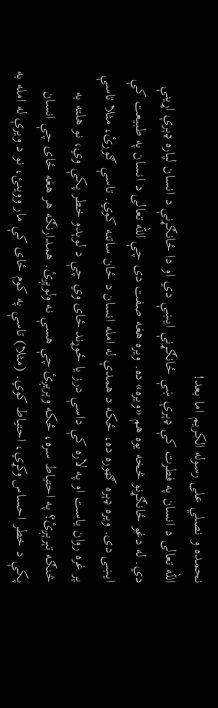نحمده و نصلي علی رسوله الکریم اما بعد!
الله تعالی د انسان په فطرت کې ډېرې ښې ځانګړنې ايښې دي او دا ځانګړنې د انسان لپاره ډېرې اړينې دي. له دغو ځانګړنو څخه يوه هم «ویره» ده. ویره هغه صفت دی چې الله تعالی د انسان په طبيعت کې ايښی دی. ویره ډېره ګټوره ده، ځکه د همدې له امله انسان د ځان ساتنه کوي. تاسې ګورئ، مثلا تاسې پر غره روان یاست او په لاره کې داسې درز يا ځوړند ځای وي چې د لوېدو خطر پکې وي، نو هلته به څنګه تېرېږئ؟ په احتياط سره، ځکه وېريږئ چې هسې نه ولوېږئ. همدارنګه هر هغه ځای چې انسان پکې د خطر احساس وکړي، احتياط کوي. (مثلا) تاسې په کوم ځای کې مار ووينئ، نو د ويرې له امله به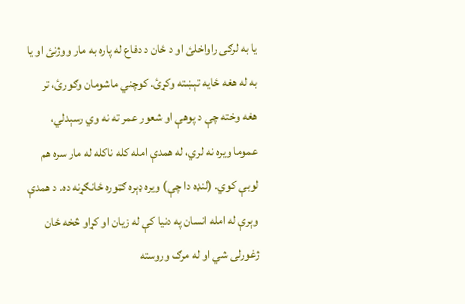يا به لرګی راواخلئ او د ځان د دفاع له پاره به مار ووژنئ او يا به له هغه ځايه تېښته وکړئ. کوچني ماشومان وګورئ، تر هغه وخته چې د پوهې او شعور عمر ته نه وي رسېدلي، عموما ویره نه لري، له همدې امله کله ناکله له مار سره هم لوبې کوي. (لنډه دا چې) ویره ډېره ګټوره ځانګړنه ده. د همدې وېرې له امله انسان په دنيا کې له زيان او کړاو څخه ځان ژغورلی شي او له مرګ وروسته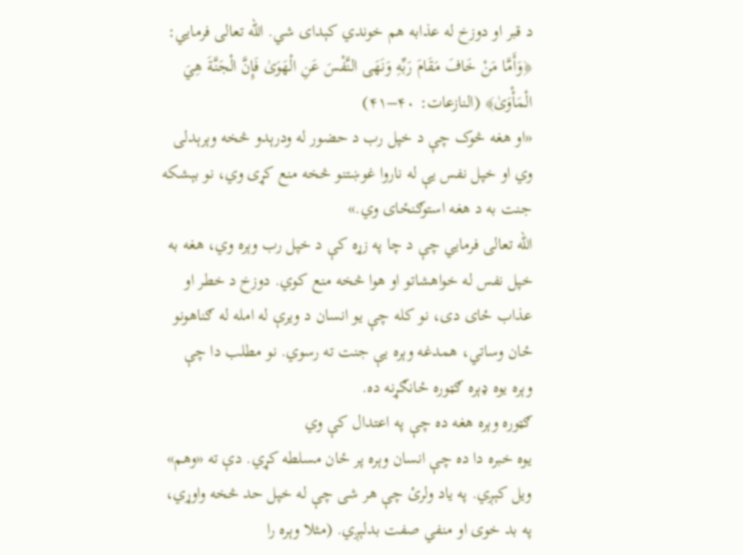د قبر او دوزخ له عذابه هم خوندي کېدای شي. الله تعالی فرمايي:
﴿وَأَمَّا مَنْ خَافَ مَقَامَ رَبِّهِ وَنَهَى النَّفْسَ عَنِ الْهَوَىٰ فَإِنَّ الْجَنَّةَ هِيَ الْمَأْوَىٰ﴾ (النازعات: ۴۰–۴۱)
«او هغه څوک چې د خپل رب د حضور له ودرېدو څخه وېرېدلی وي او خپل نفس يې له ناروا غوښتنو څخه منع کړی وي، نو بېشکه جنت به د هغه استوګنځای وي.»
الله تعالی فرمايي چې د چا په زړه کې د خپل رب وېره وي، هغه به خپل نفس له خواهشاتو او هوا څخه منع کوي. دوزخ د خطر او عذاب ځای دی، نو کله چې يو انسان د ويرې له امله له ګناهونو ځان وساتي، همدغه وېره يې جنت ته رسوي. نو مطلب دا چې وېره يوه ډېره ګټوره ځانګړنه ده.
ګټوره وېره هغه ده چې په اعتدال کې وي
يوه خبره دا ده چې انسان وېره پر ځان مسلطه کړي. دې ته «وهم» ويل کېږي. په ياد ولرئ چې هر شی چې له خپل حد څخه واوړي، په بد خوی او منفي صفت بدلېږي. (مثلا وېره را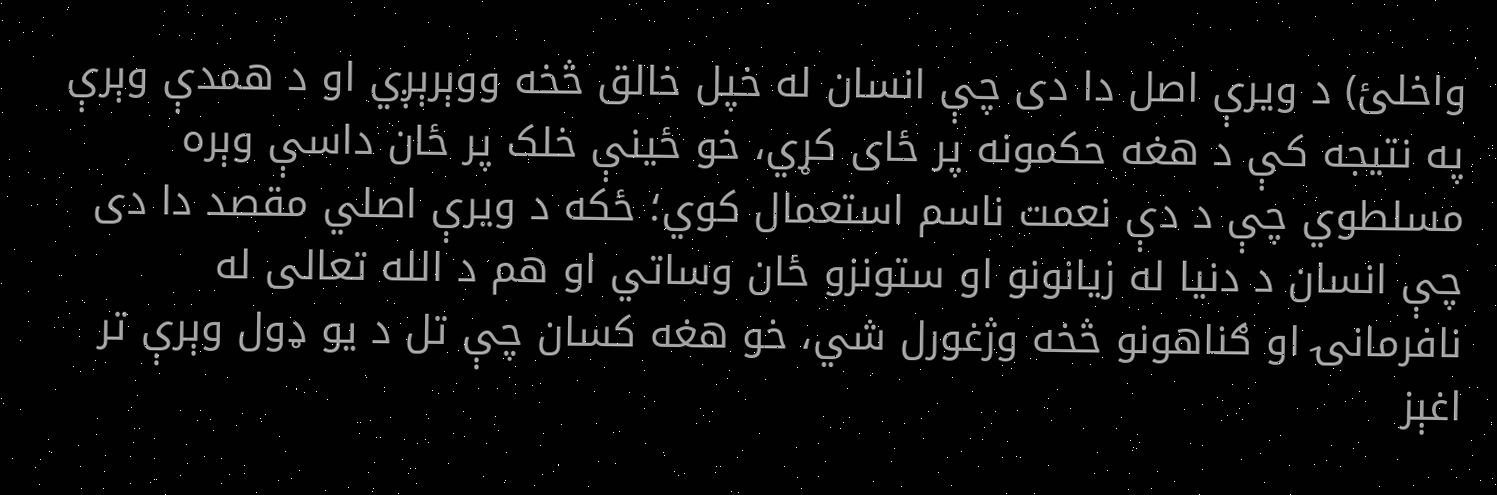واخلئ) د ويرې اصل دا دی چې انسان له خپل خالق څخه ووېرېږي او د همدې وېرې په نتيجه کې د هغه حکمونه پر ځای کړي، خو ځينې خلک پر ځان داسې وېره مسلطوي چې د دې نعمت ناسم استعمال کوي؛ ځکه د ويرې اصلي مقصد دا دی چې انسان د دنيا له زيانونو او ستونزو ځان وساتي او هم د الله تعالی له نافرمانۍ او ګناهونو څخه وژغورل شي، خو هغه کسان چې تل د يو ډول وېرې تر اغېز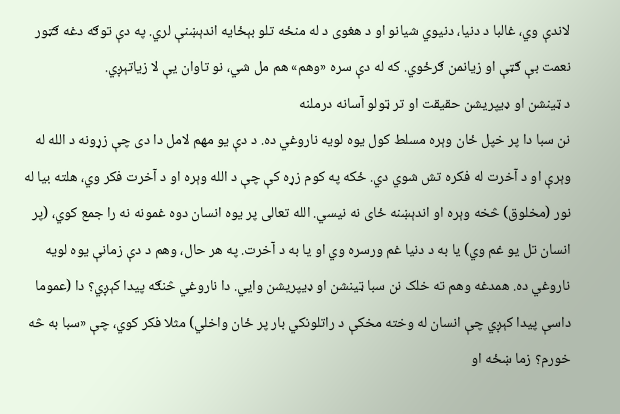لاندې وي، غالبا د دنيا، دنیوي شيانو او د هغوی د له منځه تلو بېځايه اندېښنې لري. په دې توګه دغه ګټور نعمت بې ګټې او زيانمن ګرځوي. که له دې سره «وهم» هم مل شي، نو تاوان يې لا زياتېږي.
د ټينشن او ډيپريشن حقيقت او تر ټولو آسانه درملنه
نن سبا دا پر خپل ځان وېره مسلط کول يوه لويه ناروغي ده. د دې يو مهم لامل دا دی چې زړونه د الله له وېرې او د آخرت له فکره تش شوي دي. ځکه په کوم زړه کې چې د الله وېره او د آخرت فکر وي، هلته بيا له نور (مخلوق) څخه وېره او اندېښنه ځای نه نيسي. الله تعالی پر يوه انسان دوه غمونه نه را جمع کوي، (پر انسان تل یو غم وي) يا به د دنيا غم ورسره وي او يا به د آخرت. په هر حال، وهم د دې زمانې يوه لويه ناروغي ده. همدغه وهم ته خلک نن سبا ټينشن او ډيپريشن وايي. دا ناروغي څنګه پیدا کېږي؟ دا (عموما داسې پيدا کېږي چې انسان له وخته مخکې د راتلونکي بار پر ځان واخلي) مثلا فکر کوي، چې «سبا به څه خورم؟ زما ښځه او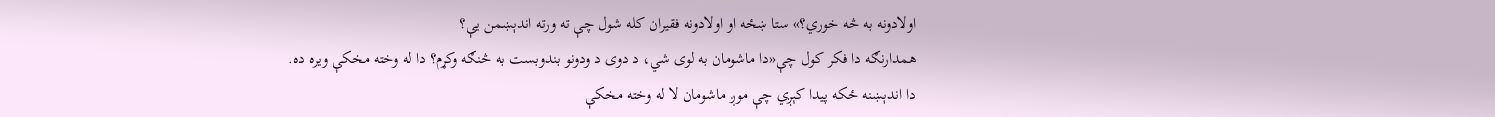اولادونه به څه خوري؟» ستا ښځه او اولادونه فقيران کله شول چې ته ورته اندېښمن يې؟
همدارنګه دا فکر کول چې«دا ماشومان به لوی شي، د دوی د ودونو بندوبست به څنګه وکړم؟ دا له وخته مخکې ویره ده. دا اندېښنه ځکه پیدا کېږي چې موږ ماشومان لا له وخته مخکې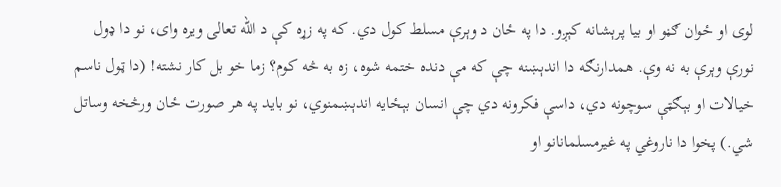لوی او ځوان ګڼو او بیا پرېشانه کېږو. دا په ځان د وېرې مسلط کول دي. که په زړه کې د الله تعالی ویره وای، نو دا ډول نورې وېرې به نه وې. همدارنګه دا اندېښنه چې که مې دنده ختمه شوه، زه به څه کوم؟ زما خو بل کار نشته! (دا ټول ناسم خیالات او بېګټې سوچونه دي، داسې فکرونه دي چې انسان بېځایه اندېښمنوي، نو باید په هر صورت ځان ورڅخه وساتل شي.) پخوا دا ناروغي په غیرمسلمانانو او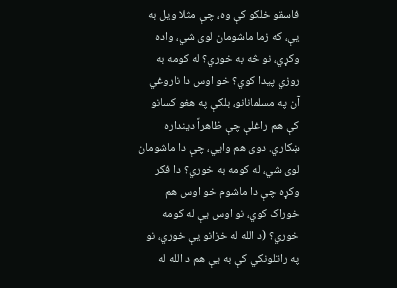فاسقو خلکو کې وه، چې مثلا ویل به یې، که زما ماشومان لوی شي، واده وکړي، نو څه به خوري؟ له کومه به روزي پیدا کوي؟ خو اوس دا ناروغي آن په مسلمانانو، بلکې په هغو کسانو کې هم راغلې چې ظاهراً دینداره ښکاري. دوی هم وایي، چې دا ماشومان لوی شي، له کومه به خوري؟ دا فکر وکړه چې دا ماشوم خو اوس هم خوراک کوي، نو اوس یې له کومه خوري؟ (د الله له خزانو یې خوري، نو په راتلونکي کې به یې هم د الله له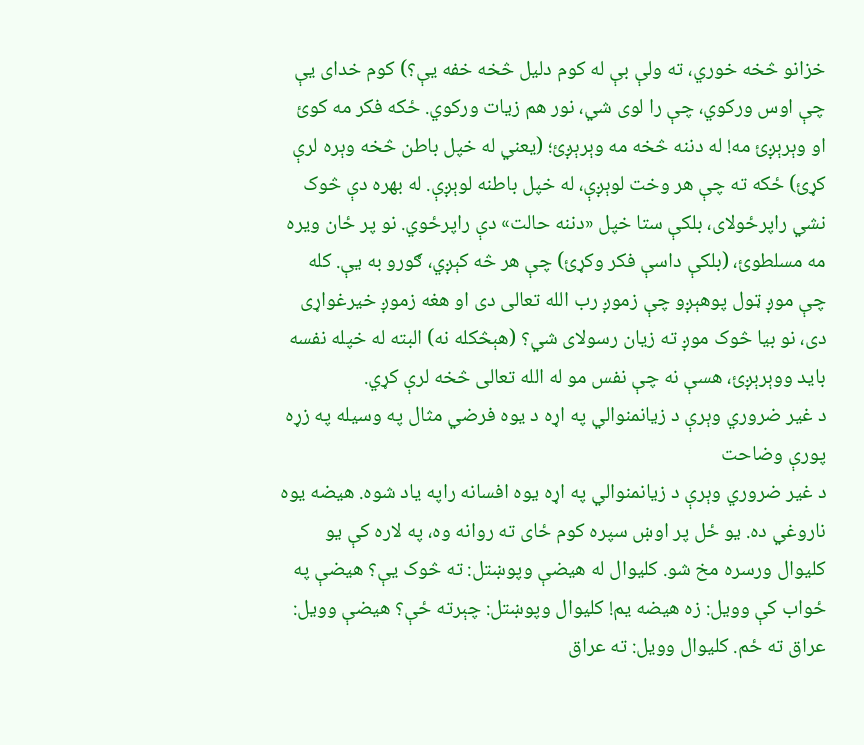خزانو څخه خوري، ته ولې بې له کوم دلیل څخه خفه یې؟) کوم خدای یې چې اوس ورکوي، چې را لوی شي، نور هم زیات ورکوي. ځکه فکر مه کوئ او وېرېږئ مه! له دننه څخه مه وېرېږئ؛ (یعني له خپل باطن څخه وېره لرې کړئ) ځکه ته چې هر وخت لوېږې، له خپل باطنه لوېږې. له بهره دې څوک نشي راپرځولای، بلکې ستا خپل «دننه حالت» دې راپرځوي. نو پر ځان ویره مه مسلطوئ، (بلکې داسې فکر وکړئ) چې هر څه کېږي، ګورو به یې. کله چې موږ ټول پوهېږو چې زموږ رب الله تعالی دی او هغه زموږ خیرغواړی دی، نو بیا څوک موږ ته زیان رسولای شي؟ (هېڅکله نه) البته له خپله نفسه باید ووېرېږئ، هسې نه چې نفس مو له الله تعالی څخه لرې کړي.
د غیر ضروري وېرې د زیانمنوالي په اړه د یوه فرضي مثال په وسیله په زړه پورې وضاحت
د غیر ضروري وېرې د زیانمنوالي په اړه یوه افسانه راپه یاد شوه. هیضه یوه ناروغي ده. یو ځل پر اوښ سپره کوم ځای ته روانه وه، په لاره کې یو کلیوال ورسره مخ شو. کلیوال له هیضې وپوښتل: ته څوک یې؟ هیضې په ځواب کې وویل: زه هیضه یم! کلیوال وپوښتل: چېرته ځې؟ هیضې وویل: عراق ته ځم. کلیوال وویل: ته عراق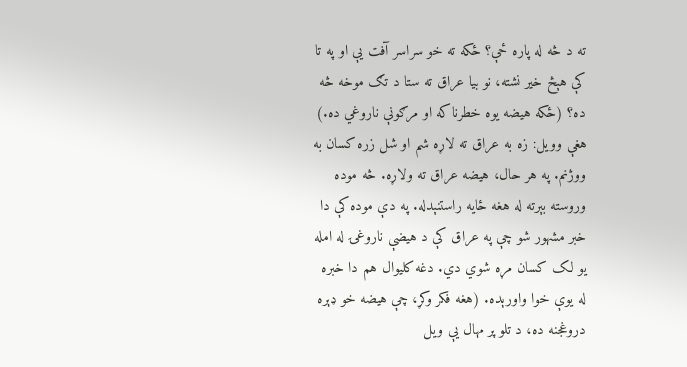ته د څه له پاره ځې؟ ځکه ته خو سراسر آفت یې او په تا کې هېڅ خیر نشته، نو بیا عراق ته ستا د تګ موخه څه ده؟ (ځکه هیضه یوه خطرناکه او مرګونې ناروغي ده.) هغې وویل: زه به عراق ته لاړه شم او شل زره کسان به ووژنم. په هر حال، هیضه عراق ته ولاړه. څه موده وروسته بېرته له هغه ځایه راستنېدله. په دې موده کې دا خبر مشهور شو چې په عراق کې د هیضې ناروغۍ له امله یو لک کسان مړه شوي دي. دغه کلیوال هم دا خبره له یوې خوا واورېده. (هغه فکر وکړ، چې هیضه خو ډېره دروغجنه ده، د تلو پر مهال یې ویل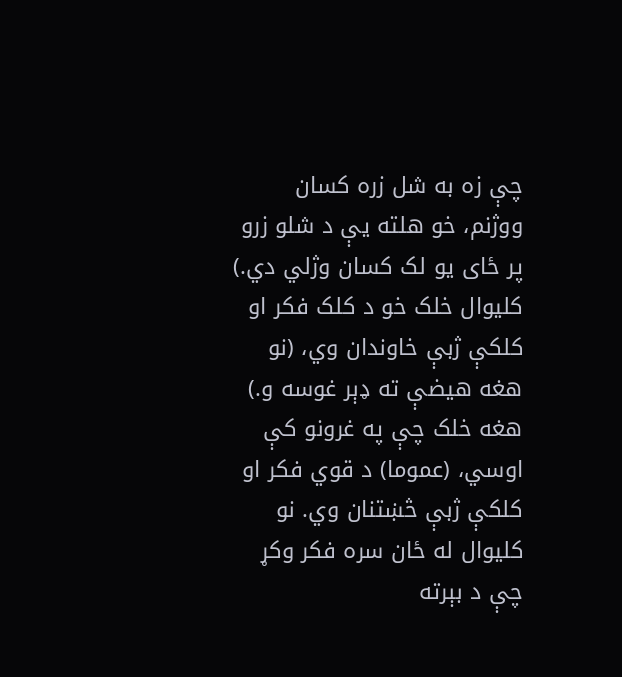چې زه به شل زره کسان ووژنم، خو هلته یې د شلو زرو پر ځای یو لک کسان وژلي دي.) کلیوال خلک خو د کلک فکر او کلکې ژبې خاوندان وي، (نو هغه هیضې ته ډېر غوسه و.) هغه خلک چې په غرونو کې اوسي، (عموما) د قوي فکر او کلکې ژبې څښتنان وي. نو کلیوال له ځان سره فکر وکړ چې د بېرته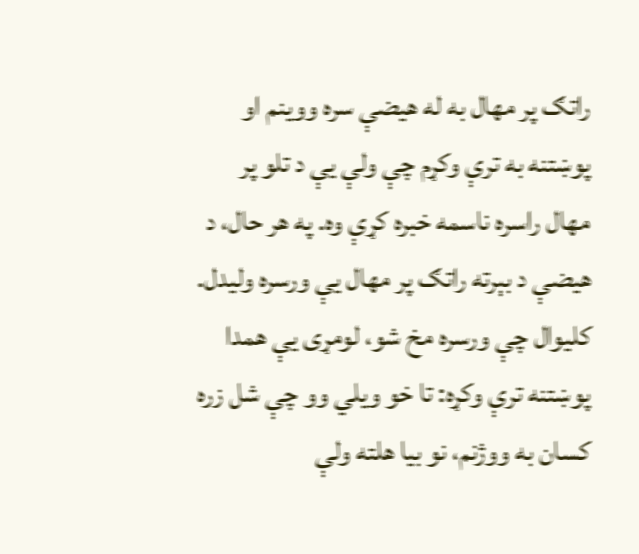راتګ پر مهال به له هیضې سره ووینم او پوښتنه به ترې وکړم چې ولې یې د تلو پر مهال راسره ناسمه خبره کړې وه. په هر حال، د هیضې د بېرته راتګ پر مهال یې ورسره ولیدل. کلیوال چې ورسره مخ شو، لومړی یې همدا پوښتنه ترې وکړه: تا خو ویلي وو چې شل زره کسان به ووژنم، نو بیا هلته ولې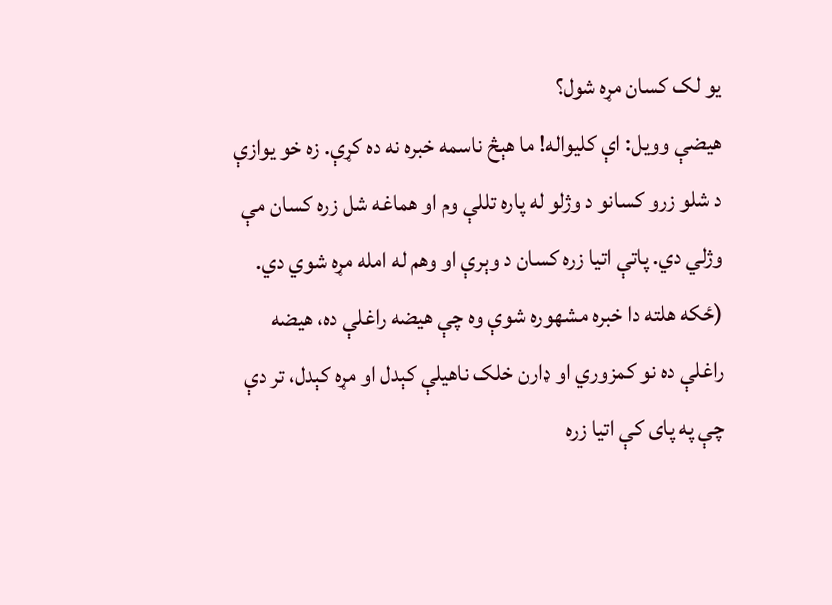یو لک کسان مړه شول؟
هیضې وویل: اې کلیواله! ما هېڅ ناسمه خبره نه ده کړې. زه خو یوازې د شلو زرو کسانو د وژلو له پاره تللې وم او هماغه شل زره کسان مې وژلي دي. پاتې اتیا زره کسان د وېرې او وهم له امله مړه شوي دي. (ځکه هلته دا خبره مشهوره شوې وه چې هیضه راغلې ده، هیضه راغلې ده نو کمزوري او ډارن خلک ناهیلې کېدل او مړه کېدل، تر دې چې په پای کې اتیا زره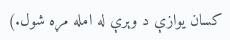کسان یوازې د وېرې له امله مړه شول.)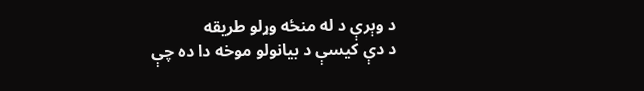د وېرې د له منځه وړلو طریقه
د دې کیسې د بیانولو موخه دا ده چې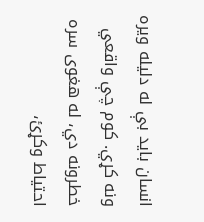انسان باید بې له دلیله ویره ونه کړي. کوم چې واقعي خطرونه دي، له هغوی سره احتیاط وکړئ،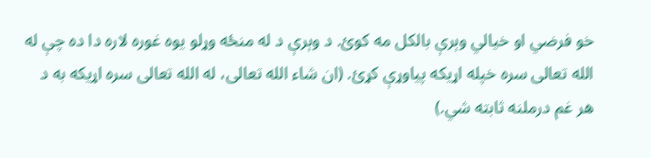خو فرضي او خیالي وېرې بالکل مه کوئ. د وېرې د له منځه وړلو یوه غوره لاره دا ده چې له الله تعالی سره خپله اړیکه پیاوړې کړئ. (ان شاء الله تعالی، له الله تعالی سره اړیکه به د هر غم درملنه ثابته شي.)